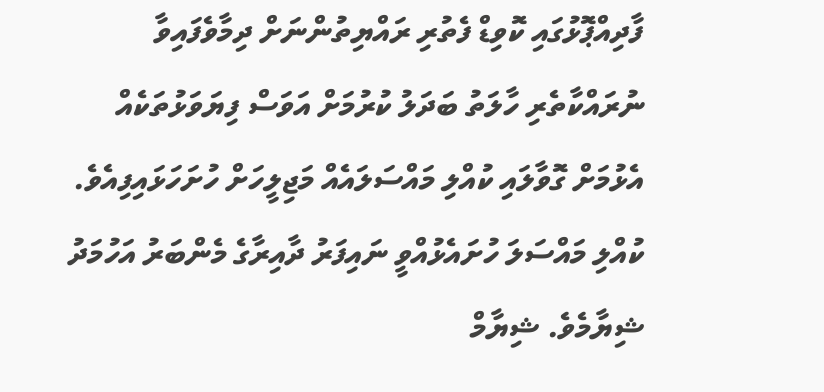ފާދިއްޕޮޅުގައި ކޮވިޑް ފެތުރި ރައްޔިތުންނަށް ދިމާވެފައިވާ ނުރައްކާތެރި ހާލަތު ބަދަލު ކުރުމަށް އަވަސް ފިޔަވަޅުތަކެއް އެޅުމަށް ގޮވާލައި ކުއްލި މައްސަލައެއް މަޖިލީހަށް ހުށަހަޅައިފިއެވެ.
ކުއްލި މައްސަލަ ހުށައެޅުއްވީ ނައިފަރު ދާއިރާގެ މެންބަރު އަހުމަދު ޝިޔާމެވެ. ޝިޔާމް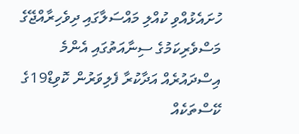ހުށައެޅުއްވި ކުއްލި މައްސަލާގައި ދިވެހިރާއްޖޭގެ މަސްވެރިކަމުގެ ސިނާއަތުގައި އެންމެ އިސްދައުރެއް އަދާކުރާ ފެލިވަރުން ކޮވިޑް19ގެ ކޭސްތަކެއް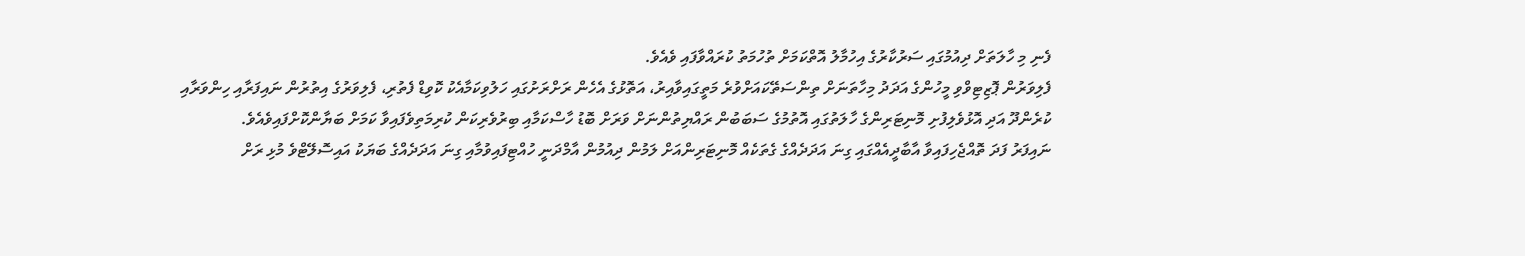ފެނި މި ހާލަތަށް ދިއުމުގައި ސަރުކާރުގެ އިހުމާލު އޮތްކަމަށް ތުހުމަތު ކުރައްވާފައި ވެއެވެ.
ފެލިވަރުން ޕޮޒިޓިވްވި މީހުންގެ އަދަދު މިހާތަނަށް ތިންސަތޭކައަށްވުރެ މަތީގައިވާއިރު، އަތޮޅުގެ އެހެން ރަށްރަށުގައި ހަލުވިކަމާއެކު ކޮވިޑް ފެތުރި، ފެލިވަރުގެ އިތުރުން ނައިފަރާއި ހިންވަރާއި ކުރެންދޫ އަދި އޮޅުވެލިފުށި މޮނިޓަރިންގެ ހާލަތުގައި އޮތުމުގެ ސަބަބުން ރައްޔިތުންނަށް ވަރަށް ބޮޑު ހާސްކަމާއި ބިރުވެރިކަން ކުރިމަތިވެފައިވާ ކަމަށް ބަޔާންކޮށްފައިވެއެވެ.
ނައިފަރު ފަދަ ތޮއްޖެހިފައިވާ އާބާދީއެއްގައި ގިނަ އަދަދެއްގެ ގެތަކެއް މޮނިޓަރިންއަށް ލަމުން ދިއުމުން އާމްދަނީ ހުއްޓިފައިވުމާއި ގިނަ އަދަދެއްގެ ބަޔަކު އައިސޮލޭޓްވެ މުޅި ރަށް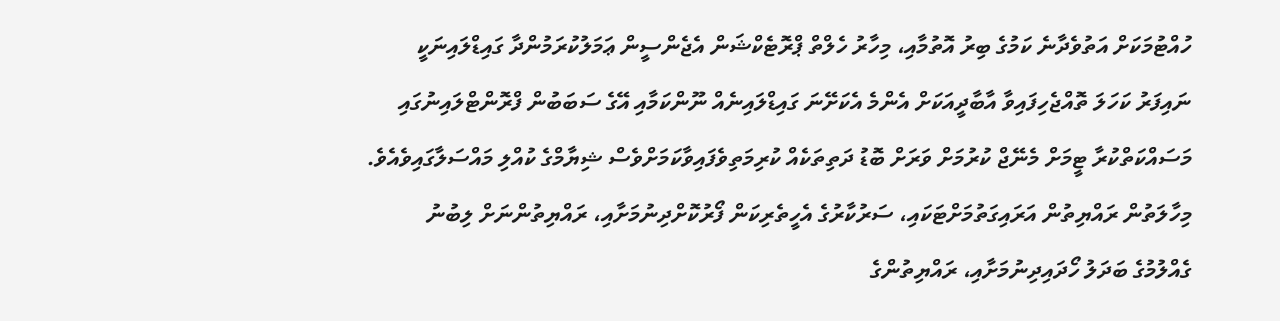ހުއްޓުމަކަށް އަތުވެދާނެ ކަމުގެ ބިރު އޮތުމާއި، މިހާރު ހެލްތް ޕްރޮޓެކްޝަން އެޖެންސީން ޢަމަލުކުރަމުންދާ ގައިޑްލައިނަކީ ނައިފަރު ކަހަލަ ތޮއްޖެހިފައިވާ އާބާދީއަކަށް އެންމެ އެކަށޭނަ ގައިޑްލައިނެއް ނޫންކަމާއި އޭގެ ސަބަބުން ފްރޮންޓްލައިނުގައި މަސައްކަތްކުރާ ޓީމަށް މެނޭޖް ކުރުމަށް ވަރަށް ބޮޑު ދަތިތަކެއް ކުރިމަތިވެފައިވާކަމަށްވެސް ޝިޔާމްގެ ކުއްލި މައްސަލާގައިވެއެވެ.
މިހާލަތުން ރައްޔިތުން އަރައިގަތުމަށްޓަކައި، ސަރުކާރުގެ އެހީތެރިކަން ފޯރުކޮށްދިނުމަށާއި، ރައްޔިތުންނަށް ލިބުނު ގެއްލުމުގެ ބަދަލު ހޯދައިދިނުމަށާއި، ރައްޔިތުންގެ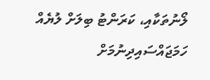ލޯނުތަކާއި، ކަރަންޓު ބިލަށް ލުޔެއް ހަމަޖައްސައިދިނުމަށް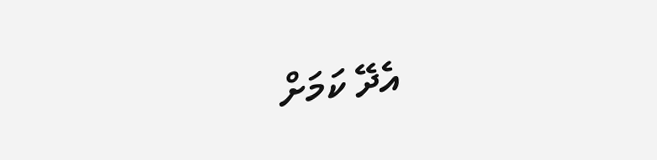އެދޭ ކަމަށް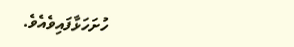ހުށަހަޅާފައިވެއެވެ.